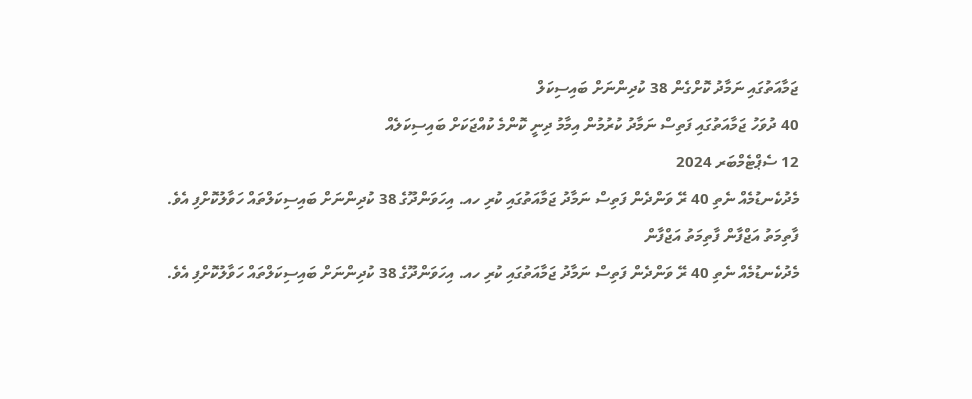ޖަމާއަތުގައި ނަމާދު ކޮށްގެން 38 ކުދިންނަށް ބައިސިކަލް
40 ދުވަހު ޖަމާއަތުގައި ފަތިސް ނަމާދު ކުރުމުން އިމާމު ދިނީ ކޮންމެ ކުއްޖަކަށް ބައިސިކަލެއް
12 ސެޕްޓެމްބަރ 2024
މެދުކެނޑުމެއް ނެތި 40 ރޭ ވަންދެން ފަތިސް ނަމާދު ޖަމާއަތުގައި ކުރި ހއ. އިހަވަންދޫގެ 38 ކުދިންނަށް ބައިސިކަލްތައް ހަވާލުކޮށްފި އެވެ.
ފާތިމަތު އަޖްފާން ފާތިމަތު އަޖްފާން
މެދުކެނޑުމެއް ނެތި 40 ރޭ ވަންދެން ފަތިސް ނަމާދު ޖަމާއަތުގައި ކުރި ހއ. އިހަވަންދޫގެ 38 ކުދިންނަށް ބައިސިކަލްތައް ހަވާލުކޮށްފި އެވެ.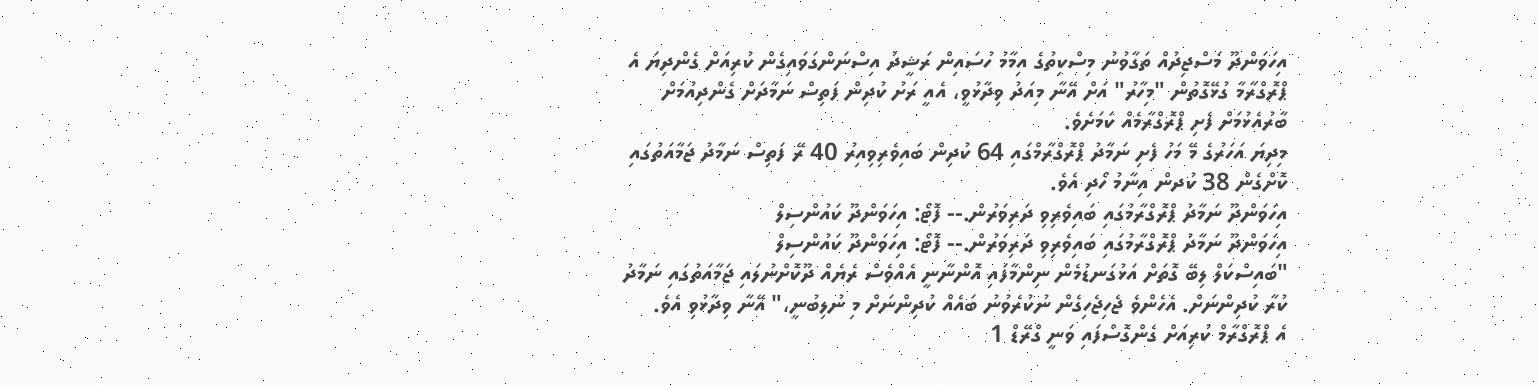އިހަވަންދޫ މަސްޖިދުއް ތަގާވުނު މިސްކިތުގެ އިމާމު ހުސައިން ރަޝީދު އިސްނަންގަވައިގެން ކުރިއަށް ގެންދިޔަ އެ ޕްރޮގްރާމާ ގުޅޭގޮތުން "މިހާރު" އަށް އޭނާ މިއަދު ވިދާޅުވީ، އެއީ ރަށު ކުދިން ފަތިސް ނަމާދަށް ގެންދިއުމަށް ބާރުއެޅުމަށް ފެށި ޕްރޮގްރާމެއް ކަމަށެވެ.
މިދިޔަ އަހަރުގެ މޭ މަހު ފެށި ނަމާދު ޕްރޮގްރާމްގައި 64 ކުދިން ބައިވެރިވިއިރު 40 ރޭ ފަތިސް ނަމާދު ޖަމާއަތުގައި ކޮށްގެން 38 ކުދން އިނާމު ހޯދި އެވެ.
އިހަވަންދޫ ނަމާދު ޕްރޮގްރާމުގައި ބައިވެރިވި ދަރިވަރުން.-- ފޮޓޯ: އިހަވަންދޫ ކައުންސިލް
އިހަވަންދޫ ނަމާދު ޕްރޮގްރާމުގައި ބައިވެރިވި ދަރިވަރުން.-- ފޮޓޯ: އިހަވަންދޫ ކައުންސިލް
"ބައިސްކަލް ލިބޭ ގޮތަށް އަޅުގަނޑުމެން ނިންމާފައި އޮންނާނީ އެއްވެސް ރެޔެއް ދޫކޮށްނުލައި ޖަމާއަތުގައި ނަމާދު ކުރާ ކުދިންނަށް. އެހެންވެ ޖެހިޖެހިގެން ނުކުރެވުނު ބައެއް ކުދިންނަށް މި ނުލިބުނީ،" އޭނާ ވިދާޅުވި އެވެ.
އެ ޕްރޮގްރާމް ކުރިއަށް ގެންގޮސްފައި ވަނީ ގްރޭޑް 1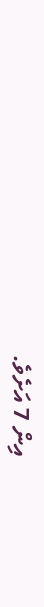އިން 7 އަށެވެ.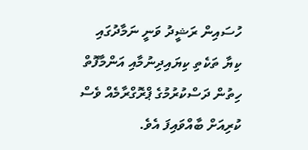ހުސައިން ރަޝީދު ވަނީ ނަމާދުގައި ކިޔާ ތަކެތި ކިޔައިދިނުމާއި އަންމާފޮތް ހިތުން ދަސްކުރުމުގެ ޕްރޮގްރާމެއް ވެސް ކުރިއަށް ބާއްވައިފަ އެވެ.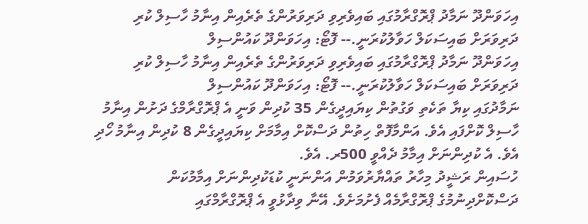އިހަވަންދޫ ނަމާދު ޕްރޮގްރާމުގައި ބައިވެރިވި ދަރިވަރުންގެ ތެރެއިން އިނާމު ހާސިލް ކުރި ދަރިވަރަށް ބައިސަކަލް ހަވާލުކުރަނީ.-- ފޮޓޯ: އިހަވަންދޫ ކައުންސިލް
އިހަވަންދޫ ނަމާދު ޕްރޮގްރާމުގައި ބައިވެރިވި ދަރިވަރުންގެ ތެރެއިން އިނާމު ހާސިލް ކުރި ދަރިވަރަށް ބައިސަކަލް ހަވާލުކުރަނީ.-- ފޮޓޯ: އިހަވަންދޫ ކައުންސިލް
ނަމާދުގައި ކިޔާ ތަކެތި ވަގުތުން ކިޔައިދީގެން 35 ކުދިން ވަނީ އެ ޕްރޮގްރާމްގެ ދަށުން އިނާމު ހާސިލް ކޮށްފައި އެވެ. އަންމާފޮތް ހިތުން ދަސްކޮށް އިމާމަށް ކިޔައިދީގެން 8 ކުދިން އިނާމު ހޯދި އެވެ. އެ ކުދިންނަށް އިމާމު ދެއްވީ 500ރ. އެވެ.
ހުސައިން ރަޝީދު މިހާރު ތައްޔާރުވަމުން އަންނަނީ ކުޑަކުދިންނަށް އިމާމުކަން ދަސްކޮށްދިނުމުގެ ޕްރޮގްރާމެއް ފެށުމަށެވެ. އޭނާ ވިދާޅުވީ އެ ޕްރޮގްރާމްގައި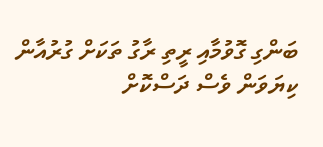ބަންގި ގޮވުމާއި ރީތި ރާގު ތަކަށް ގުރުއާން ކިޔަވަން ވެސް ދަސްކޮށް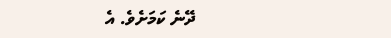ދޭނެ ކަމަށެވެ. އެ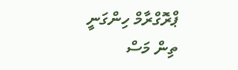ޕްރޮގްރާމް ހިންގަނީ ތިން މަސް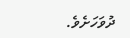ދުވަހަށެވެ.